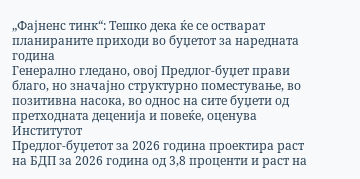„Фајненс тинк“: Тешко дека ќе се остварат планираните приходи во буџетот за наредната година
Генерално гледано, овој Предлог-буџет прави благо, но значајно структурно поместување, во позитивна насока, во однос на сите буџети од претходната деценија и повеќе, оценува Институтот
Предлог-буџетот за 2026 година проектира раст на БДП за 2026 година од 3,8 проценти и раст на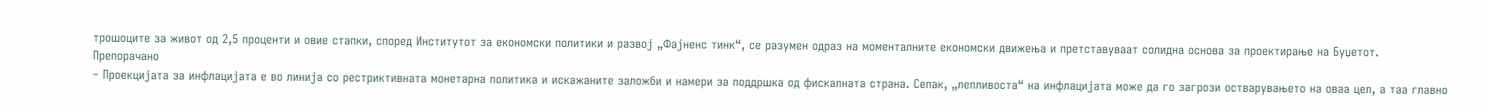трошоците за живот од 2,5 проценти и овие стапки, според Институтот за економски политики и развој „Фајненс тинк“, се разумен одраз на моменталните економски движења и претставуваат солидна основа за проектирање на Буџетот.
Препорачано
– Проекцијата за инфлацијата е во линија со рестриктивната монетарна политика и искажаните заложби и намери за поддршка од фискалната страна. Сепак, „лепливоста“ на инфлацијата може да го загрози остварувањето на оваа цел, а таа главно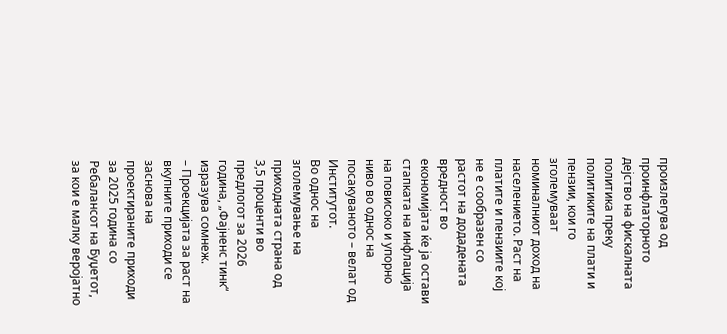произлегува од проинфлаторното дејство на фискалната политика преку политиките на плати и пензии, кои го зголемуваат номиналниот доход на населението. Раст на платите и пензиите кој не е сообразен со растот на додадената вредност во економијата ќе ја остави стапката на инфлација на повисоко и упорно ниво во однос на посакуваното – велат од Институтот.
Во однос на зголемување на приходната страна од 3,5 проценти во предлогот за 2026 година, „Фајненс тинк“ изразува сомнеж.
– Проекцијата за раст на вкупните приходи се заснова на проектираните приходи за 2025 година со Ребалансот на Буџетот, за кои е малку веројатно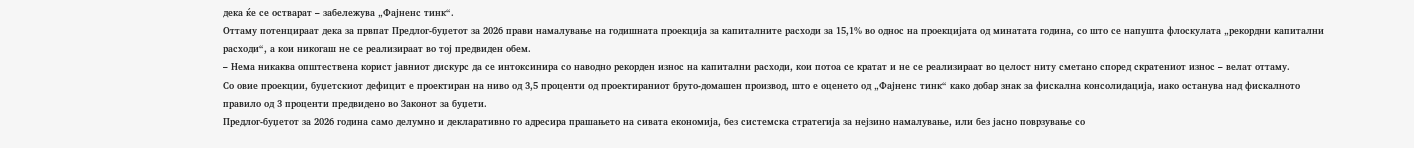дека ќе се остварат – забележува „Фајненс тинк“.
Оттаму потенцираат дека за првпат Предлог-буџетот за 2026 прави намалување на годишната проекција за капиталните расходи за 15,1% во однос на проекцијата од минатата година, со што се напушта флоскулата „рекордни капитални расходи“, а кои никогаш не се реализираат во тој предвиден обем.
– Нема никаква општествена корист јавниот дискурс да се интоксинира со наводно рекорден износ на капитални расходи, кои потоа се кратат и не се реализираат во целост ниту сметано според скратениот износ – велат оттаму.
Со овие проекции, буџетскиот дефицит е проектиран на ниво од 3,5 проценти од проектираниот бруто-домашен производ, што е оценето од „Фајненс тинк“ како добар знак за фискална консолидација, иако останува над фискалното правило од 3 проценти предвидено во Законот за буџети.
Предлог-буџетот за 2026 година само делумно и декларативно го адресира прашањето на сивата економија, без системска стратегија за нејзино намалување, или без јасно поврзување со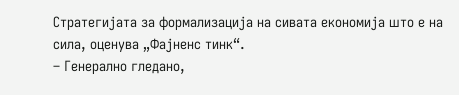Стратегијата за формализација на сивата економија што е на сила, оценува „Фајненс тинк“.
– Генерално гледано,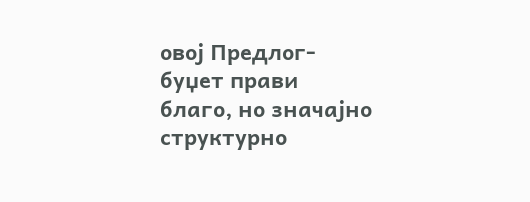овој Предлог-буџет прави благо, но значајно структурно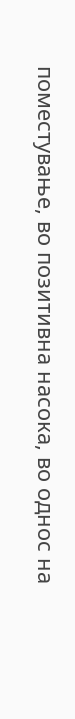поместување, во позитивна насока, во однос на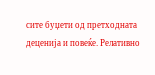сите буџети од претходната деценија и повеќе. Релативно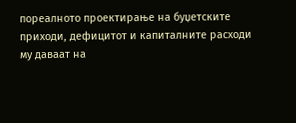пореалното проектирање на буџетските приходи, дефицитот и капиталните расходи му даваат на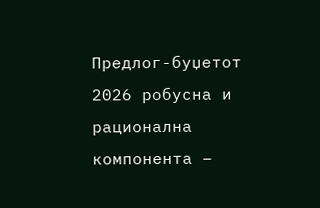Предлог-буџетот 2026 робусна и рационална компонента –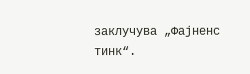заклучува „Фајненс тинк“.